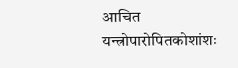आचित
यन्त्रोपारोपितकोशांशः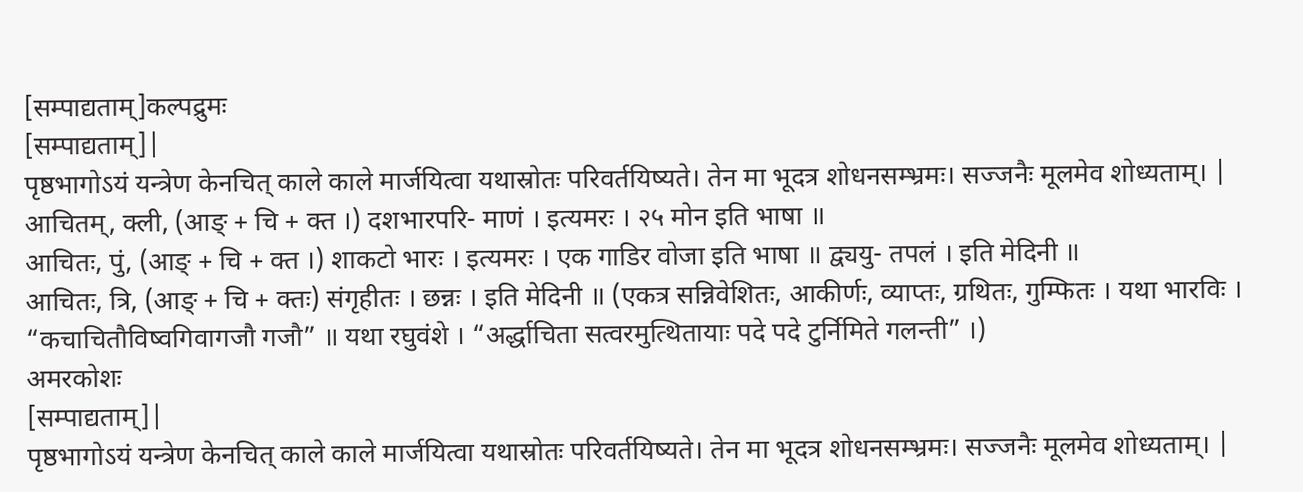[सम्पाद्यताम्]कल्पद्रुमः
[सम्पाद्यताम्]|
पृष्ठभागोऽयं यन्त्रेण केनचित् काले काले मार्जयित्वा यथास्रोतः परिवर्तयिष्यते। तेन मा भूदत्र शोधनसम्भ्रमः। सज्जनैः मूलमेव शोध्यताम्। |
आचितम्, क्ली, (आङ् + चि + क्त ।) दशभारपरि- माणं । इत्यमरः । २५ मोन इति भाषा ॥
आचितः, पुं, (आङ् + चि + क्त ।) शाकटो भारः । इत्यमरः । एक गाडिर वोजा इति भाषा ॥ द्व्ययु- तपलं । इति मेदिनी ॥
आचितः, त्रि, (आङ् + चि + क्तः) संगृहीतः । छन्नः । इति मेदिनी ॥ (एकत्र सन्निवेशितः, आकीर्णः, व्याप्तः, ग्रथितः, गुम्फितः । यथा भारविः । “कचाचितौविष्वगिवागजौ गजौ” ॥ यथा रघुवंशे । “अर्द्धाचिता सत्वरमुत्थितायाः पदे पदे टुर्निमिते गलन्ती” ।)
अमरकोशः
[सम्पाद्यताम्]|
पृष्ठभागोऽयं यन्त्रेण केनचित् काले काले मार्जयित्वा यथास्रोतः परिवर्तयिष्यते। तेन मा भूदत्र शोधनसम्भ्रमः। सज्जनैः मूलमेव शोध्यताम्। |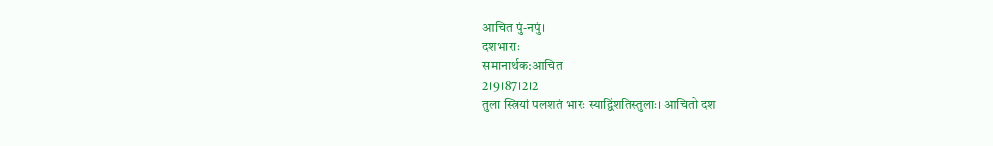आचित पुं-नपुं।
दशभाराः
समानार्थक:आचित
2।9।87।2।2
तुला स्त्रियां पलशतं भारः स्याद्विंशतिस्तुलाः। आचितो दश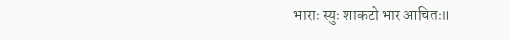भाराः स्युः शाकटो भार आचितः॥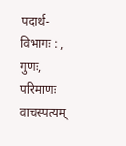पदार्थ-विभागः : , गुणः, परिमाणः
वाचस्पत्यम्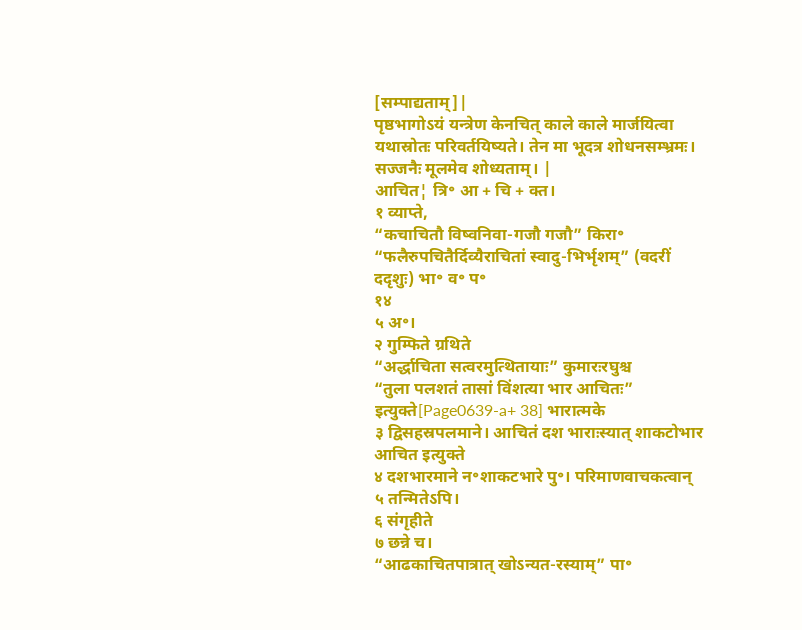[सम्पाद्यताम्]|
पृष्ठभागोऽयं यन्त्रेण केनचित् काले काले मार्जयित्वा यथास्रोतः परिवर्तयिष्यते। तेन मा भूदत्र शोधनसम्भ्रमः। सज्जनैः मूलमेव शोध्यताम्। |
आचित¦ त्रि॰ आ + चि + क्त।
१ व्याप्ते,
“कचाचितौ विष्वनिवा-गजौ गजौ” किरा॰
“फलैरुपचितैर्दिव्यैराचितां स्वादु-भिर्भृशम्” (वदरीं ददृशुः) भा॰ व॰ प॰
१४
५ अ॰।
२ गुम्फिते ग्रथिते
“अर्द्धाचिता सत्वरमुत्थितायाः” कुमारःरघुश्च
“तुला पलशतं तासां विंशत्या भार आचितः” इत्युक्ते[Page0639-a+ 38] भारात्मके
३ द्विसहस्रपलमाने। आचितं दश भाराःस्यात् शाकटोभार आचित इत्युक्ते
४ दशभारमाने न॰शाकटभारे पु॰। परिमाणवाचकत्वान्
५ तन्मितेऽपि।
६ संगृहीते
७ छन्ने च।
“आढकाचितपात्रात् खोऽन्यत-रस्याम्” पा॰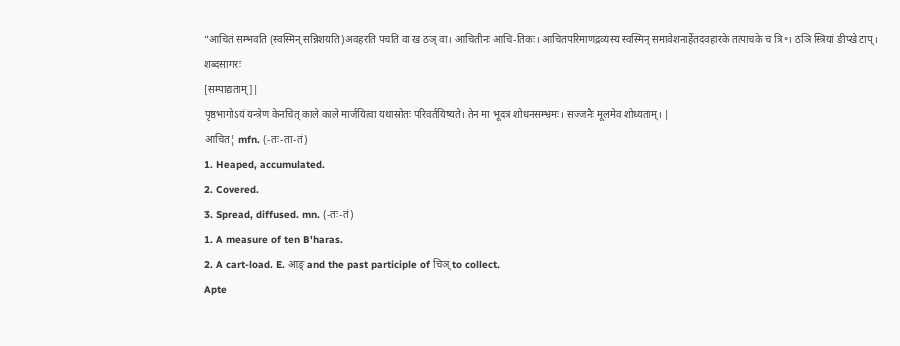“आचितं सम्भवति (स्वस्मिन् सन्निशयति)अवहरति पचति वा ख ठञ् वा। आचितीनः आचि-तिकः। आचितपरिमाणद्रव्यस्य स्वस्मिन् समावेशनार्हेतदवहारके तत्पाचके च त्रि॰। ठञि स्त्रियां ङीप्खे टाप्।
शब्दसागरः
[सम्पाद्यताम्]|
पृष्ठभागोऽयं यन्त्रेण केनचित् काले काले मार्जयित्वा यथास्रोतः परिवर्तयिष्यते। तेन मा भूदत्र शोधनसम्भ्रमः। सज्जनैः मूलमेव शोध्यताम्। |
आचित¦ mfn. (-तः-ता-तं)
1. Heaped, accumulated.
2. Covered.
3. Spread, diffused. mn. (-तः-तं)
1. A measure of ten B'haras.
2. A cart-load. E. आङ् and the past participle of चिञ् to collect.
Apte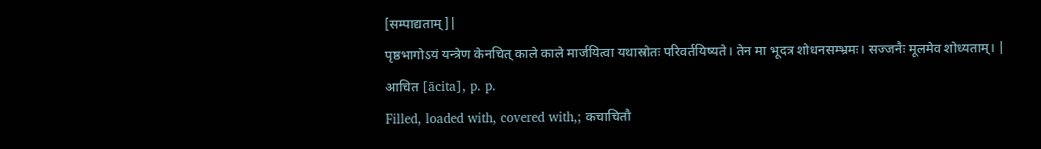[सम्पाद्यताम्]|
पृष्ठभागोऽयं यन्त्रेण केनचित् काले काले मार्जयित्वा यथास्रोतः परिवर्तयिष्यते। तेन मा भूदत्र शोधनसम्भ्रमः। सज्जनैः मूलमेव शोध्यताम्। |
आचित [ācita], p. p.
Filled, loaded with, covered with,; कचाचितौ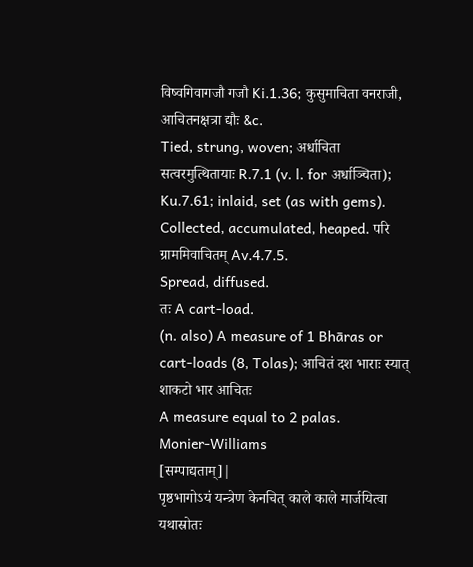विष्वगिवागजौ गजौ Ki.1.36; कुसुमाचिता वनराजी, आचितनक्षत्रा द्यौः &c.
Tied, strung, woven; अर्धाचिता सत्वरमुत्थितायाः R.7.1 (v. l. for अर्धाञ्चिता); Ku.7.61; inlaid, set (as with gems).
Collected, accumulated, heaped. परि ग्राममिवाचितम् Av.4.7.5.
Spread, diffused.
तः A cart-load.
(n. also) A measure of 1 Bhāras or cart-loads (8, Tolas); आचितं दश भाराः स्यात् शाकटो भार आचितः
A measure equal to 2 palas.
Monier-Williams
[सम्पाद्यताम्]|
पृष्ठभागोऽयं यन्त्रेण केनचित् काले काले मार्जयित्वा यथास्रोतः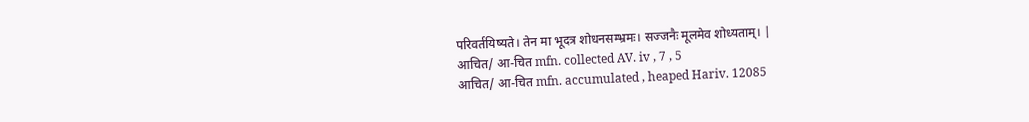परिवर्तयिष्यते। तेन मा भूदत्र शोधनसम्भ्रमः। सज्जनैः मूलमेव शोध्यताम्। |
आचित/ आ-चित mfn. collected AV. iv , 7 , 5
आचित/ आ-चित mfn. accumulated , heaped Hariv. 12085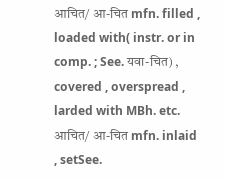आचित/ आ-चित mfn. filled , loaded with( instr. or in comp. ; See. यवा-चित) , covered , overspread , larded with MBh. etc.
आचित/ आ-चित mfn. inlaid , setSee.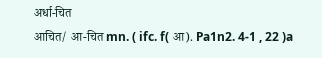अर्धा-चित
आचित/ आ-चित mn. ( ifc. f( आ). Pa1n2. 4-1 , 22 )a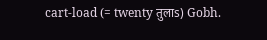cart-load (= twenty तुलाs) Gobh.